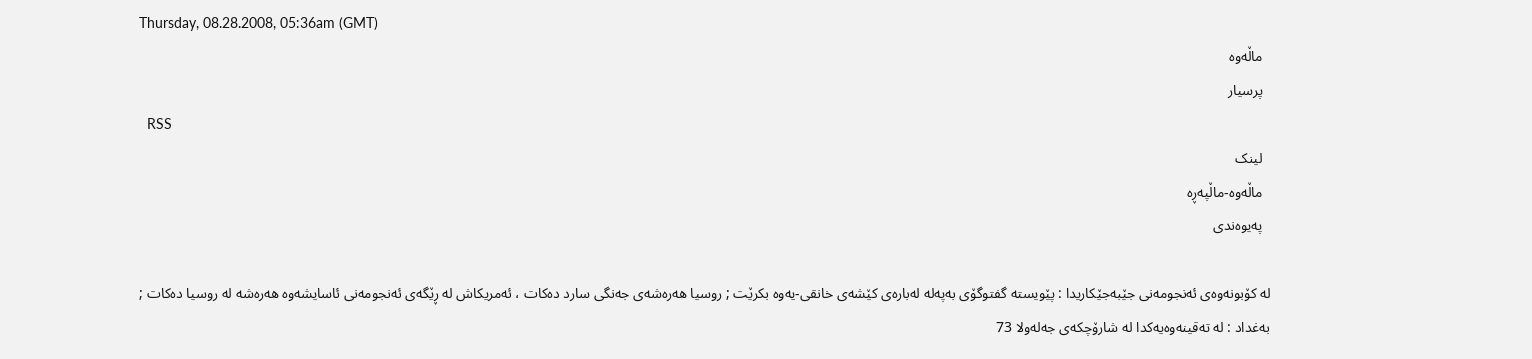Thursday, 08.28.2008, 05:36am (GMT)
  ماڵه‌وه‌
  پرسیار
  RSS
  لینک
  ماڵه‌وه-ماڵپه‌ڕه‌‌
  په‌یوه‌ندی

له‌ کۆبونه‌وه‌ی ئه‌نجومه‌نی جێبه‌جێکاریدا : پێویسته‌ گفتوگۆی به‌په‌له‌ له‌باره‌ی کێشه‌ی خانقی-یه‌وه‌ بکرێت ; روسیا هه‌ره‌شه‌ی جه‌نگی سارد ده‌کات ، ئه‌مریکاش له‌ ڕێگه‌ی ئه‌نجومه‌نی ئاسایشه‌وه‌ هه‌ره‌شه‌ له‌ روسیا ده‌کات ;  به‌غداد : له‌ ته‌قینه‌وه‌یه‌کدا له‌ شارۆچکه‌ی جه‌له‌ولا 73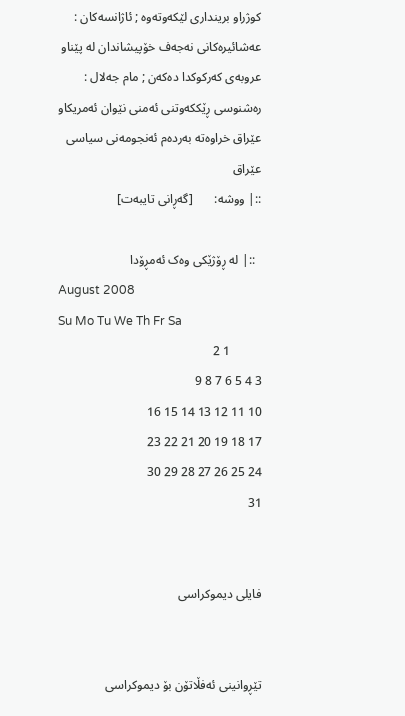کوژراو برینداری لێکه‌وته‌وه‌ ; ئاژانسه‌کان : عه‌شائیره‌کانی نه‌جه‌ف خۆپیشاندان له‌ پێناو عروبه‌ی که‌رکوکدا ده‌که‌ن ; مام جه‌لال : ره‌شنوسی ڕێککه‌وتنی ئه‌منی نێوان ئه‌مریکاو عێراق خراوه‌ته‌ به‌رده‌م ئه‌نجومه‌نی سیاسی عێراق
::| ووشه‌:       [گه‌ڕانی تایبه‌ت]

  ::| له‌ ڕۆژێکی وه‌ک ئه‌مڕۆدا
August 2008
Su Mo Tu We Th Fr Sa
          1 2
3 4 5 6 7 8 9
10 11 12 13 14 15 16
17 18 19 20 21 22 23
24 25 26 27 28 29 30
31


فایلی دیموکراسی


تێڕوانینی ئه‌فڵاتۆن بۆ دیموکراسی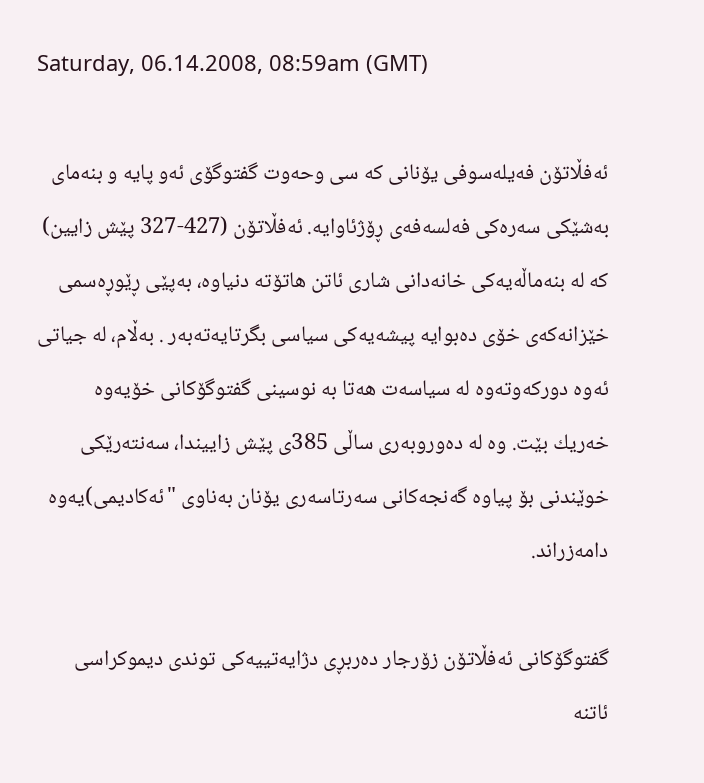Saturday, 06.14.2008, 08:59am (GMT)

ئه‌فڵاتۆن فه‌یله‌سوفی یۆنانى كه‌ سى وحه‌وت گفتوگۆى ئه‌و پایه‌ و بنه‌مای به‌شێكى سه‌ره‌كى فه‌لسه‌فه‌ى ڕۆژئاوایه‌. ئه‌فڵاتۆن (427-327 پێش زایین) كه‌ له‌ بنه‌ماڵه‌یه‌كى خانه‌دانى شارى ئاتن هاتۆته‌ دنیاوه‌، به‌پێی ڕێوڕه‌سمى خێزانه‌كه‌ى خۆى ده‌بوایه‌ پیشه‌یه‌كى سیاسی بگرتایه‌ته‌به‌ر . به‌ڵام، له‌ جیاتى ئه‌وه‌ دوركه‌وته‌وه‌ له‌ سیاسه‌ت هه‌تا به‌ نوسینى گفتوگۆكانى خۆیه‌وه‌ خه‌ریك بێت. وه‌ له‌ ده‌وروبه‌رى ساڵى 385ى پێش زاییندا، سه‌نته‌رێكى خوێندنى بۆ پیاوه‌ گه‌نجه‌كانى سه‌رتاسه‌رى یۆنان به‌ناوى "ئه‌كادیمى)یه‌وه‌ دامه‌زراند.

گفتوگۆكانى ئه‌فڵاتۆن زۆرجار ده‌ربڕى دژایه‌تییه‌كى توندى دیموكراسی ئاتنه‌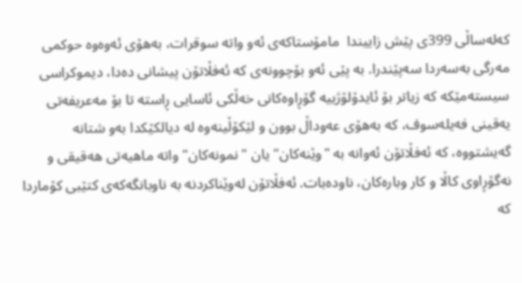كه‌له‌ساڵى 399ى پێش زاییندا  مامۆستاكه‌ى ئه‌و واته‌ سوقرات، به‌هۆى ئه‌وه‌وه‌ حوكمى مه‌رگى به‌سه‌ردا سه‌پێندرا. به‌ پێی ئه‌و بۆچوونه‌ى كه‌ ئه‌فڵاتۆن پیشانى ده‌دا، دیموكراسی سیسته‌مێكه‌ كه‌ زیاتر بۆ ئایدۆلۆژییه‌ گۆڕاوه‌كانى خه‌ڵكى ئاسایی ڕاسته‌ تا بۆ مه‌عریفه‌تى یه‌قینى فه‌یله‌سوف، كه‌ به‌هۆى عه‌وداڵ بوون و لێكۆڵینه‌وه‌ له‌ دیالكێكدا به‌و شتانه‌ گه‌یشتووه‌، كه‌ ئه‌فڵاتۆن ئه‌وانه‌ به‌ "وێنه‌كان" یان "نمونه‌كان" واته‌ ماهیه‌تى هه‌قیقی و نه‌گۆڕاوى کاڵا و كار وباره‌كان، ناوده‌بات. ئه‌فڵاتۆن له‌وێناكردنه‌ به‌ ناوبانگه‌كه‌ى كتێبى كۆماردا كه‌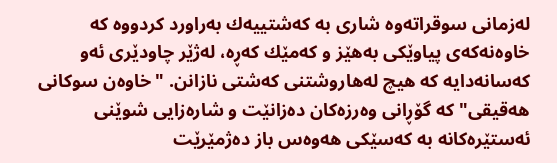له‌زمانى سوقراته‌وه‌ شارى به‌ كه‌شتییه‌ك به‌راورد كردووه‌ كه‌ خاوه‌نه‌كه‌ى پیاوێكى به‌هێز و كه‌مێك كه‌ڕه‌، له‌ژێر چاودێرى ئه‌و كه‌سانه‌دایه‌ كه‌ هیچ له‌هاروشتنى كه‌شتى نازانن. "خاوه‌ن سوكانى هه‌قیقی" كه‌ گۆڕانى وه‌رزه‌كان ده‌زانێت و شاره‌زایی شوێنى ئه‌ستێره‌كانه‌ به‌ كه‌سێكى هه‌وه‌س باز ده‌ژمێرێت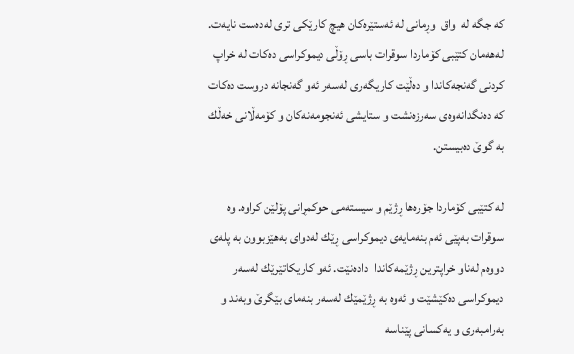كه‌ جگه‌ له‌  واق  وڕمانى له‌ ئه‌ستێره‌كان هیچ كارێكى ترى له‌ده‌ست نایه‌ت. له‌هه‌مان كتێبى كۆماردا سوقرات باسی ڕۆڵى دیموكراسی ده‌كات له‌ خراپ كردنى گه‌نجه‌كاندا و ده‌ڵێت كاریگه‌رى له‌سه‌ر ئه‌و گه‌نجانه‌ دروست ده‌كات كه‌ ده‌نگدانه‌وه‌ى سه‌رزه‌نشت و ستایشى ئه‌نجومه‌نه‌كان و كۆمه‌ڵانى خه‌ڵك به‌ گوێ ده‌بیستن.

له‌ كتێبى كۆماردا جۆره‌ها ڕژێم و سیسته‌مى حوكمڕانى پۆلێن كراوه‌. وه‌ سوقرات به‌پێی ئه‌م بنه‌مایه‌ی دیموكراسی ڕێك له‌دواى به‌هێزبوون به‌ پله‌ى دووه‌م له‌ناو خراپترین ڕژێمه‌كاندا  داده‌نێت. ئه‌و كاریكاتێرێك له‌سه‌ر دیموكراسی ده‌كێشێت و ئه‌وه‌ به‌ ڕژێمێك له‌سه‌ر بنه‌مای بێگرێ وبه‌ند و به‌رامبه‌رى و یه‌كسانى پێناسه‌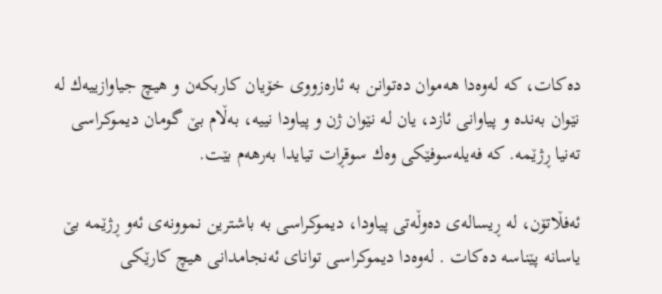ده‌كات، كه‌ له‌وه‌دا هه‌موان ده‌توانن به‌ ئاره‌زووى خۆیان كاربكه‌ن و هیچ جیاوازییه‌ك له‌ نێوان به‌نده‌ و پیاوانى ئازد، یان له‌ نێوان ژن و پیاودا نییه‌، به‌ڵام بێ گومان دیموكراسی ته‌نیا ڕژێمه‌. كه‌ فه‌یله‌سوفێكى وه‌ك سوقڕات تیایدا به‌رهه‌م بێت.

ئه‌فڵاتۆن، له‌ ڕیساله‌ى ده‌وڵه‌تى پیاودا، دیموكراسی به‌ باشترین نموونه‌ى ئه‌و ڕژێمه‌ بێ یاسانه‌ پێناسه‌ ده‌كات . له‌وه‌دا دیموكراسی تواناى ئه‌نجامدانى هیچ كارێكى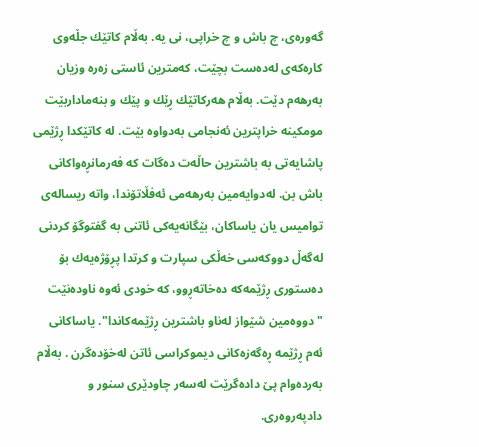گه‌وره‌ی، چ باش و چ خراپی، نى یه‌. به‌ڵام كاتێك جڵه‌وى كاره‌كه‌ى له‌ده‌ست بچێت، كه‌مترین ئاستى زه‌ره‌ وزیان به‌رهه‌م دێت. به‌ڵام هه‌ركاتێك ڕێك و پێك و بنه‌ماداربێت مومكینه‌ خراپترین ئه‌نجامى به‌دواوه‌ بێت. له‌ كاتێكدا ڕژێمى پاشایه‌تى به‌ باشترین حاڵه‌ت ده‌گات كه‌ فه‌رمانڕه‌واكانى باش بن. له‌دوایه‌مین به‌رهه‌مى ئه‌فڵاتۆندا، واته‌ ریساله‌ى توامیس یان یاساكان، بێگانه‌یه‌كى ئاتنى به‌ گفتوگۆ كردنى له‌گه‌ڵ دووكه‌سی خه‌ڵكى سپارت و كرتدا پڕۆژه‌یه‌ك بۆ ده‌ستورى ڕژێمه‌كه‌ ده‌خاته‌ڕوو، كه‌ خودى ئه‌وه‌ ناوده‌نێت "دووه‌مین شێواز له‌ناو باشترین ڕژێمه‌كاندا". یاساكانى ئه‌م ڕژێمه‌ ڕه‌گه‌زه‌كانى دیموكراسی ئاتن له‌خۆده‌گرن . به‌ڵام به‌رده‌وام پێ داده‌گرێت له‌سه‌ر چاودێرى سنور و دادپه‌روه‌رى.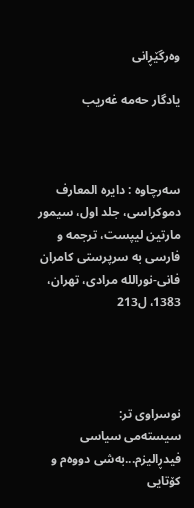وه‌رگێڕانى

یادگار حه‌مه‌ غه‌ریب



سه‌رچاوه‌ : دایره‌ المعارف دموكراسى، جلد اول، سیمور مارتین لیپست، ترجمه‌ و فارسی به‌ سرپرستى كامران فانى-نورالله مرادى، تهران، 1383، ل213




نوسراوی تر:
سیسته‌می سیاسی فیدڕالیزم...به‌شی دووه‌م و کۆتایی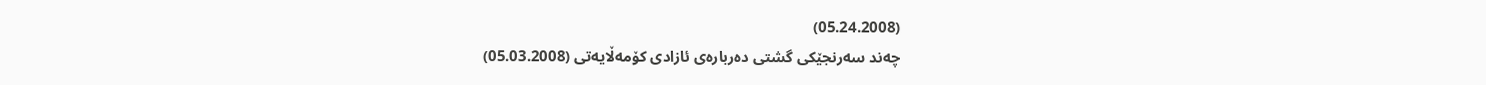(05.24.2008)
چه‌ند سه‌رنجێکی گشتی ده‌رباره‌ی ئازادی کۆمه‌ڵایه‌تی (05.03.2008)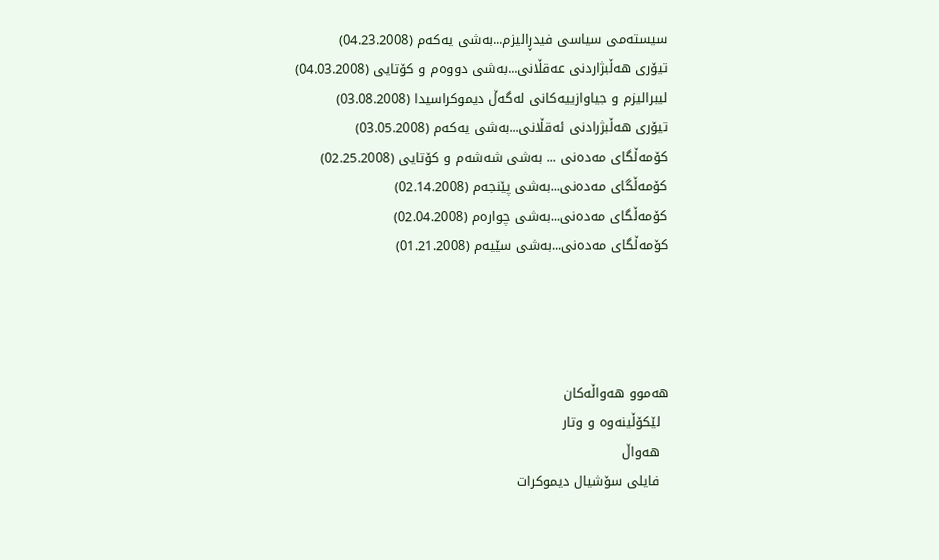سیسته‌می سیاسی فیدڕالیزم...به‌شی یه‌که‌م (04.23.2008)
تیۆری هه‌ڵبژاردنی عه‌قڵانی...به‌شی دووه‌م و کۆتایی (04.03.2008)
لیبرالیزم و جیاوازییه‌کانی له‌گه‌ڵ دیموکراسیدا (03.08.2008)
تیۆری هه‌ڵبژرادنی ئه‌قڵانی...به‌شی یه‌که‌م (03.05.2008)
کۆمه‌ڵگای مه‌ده‌نی ... به‌شی شه‌شه‌م و کۆتایی (02.25.2008)
کۆمه‌ڵگای مه‌ده‌نی...به‌شی پێنجه‌م (02.14.2008)
کۆمه‌ڵگای مه‌ده‌نی...به‌شی چواره‌م (02.04.2008)
کۆمه‌ڵگای مه‌ده‌نی...به‌شی سێیه‌م (01.21.2008)




هه‌موو هه‌واڵه‌کان
  لێکۆڵینه‌وه‌ و وتار
  هه‌واڵ
  فایلی سۆشیال دیموکرات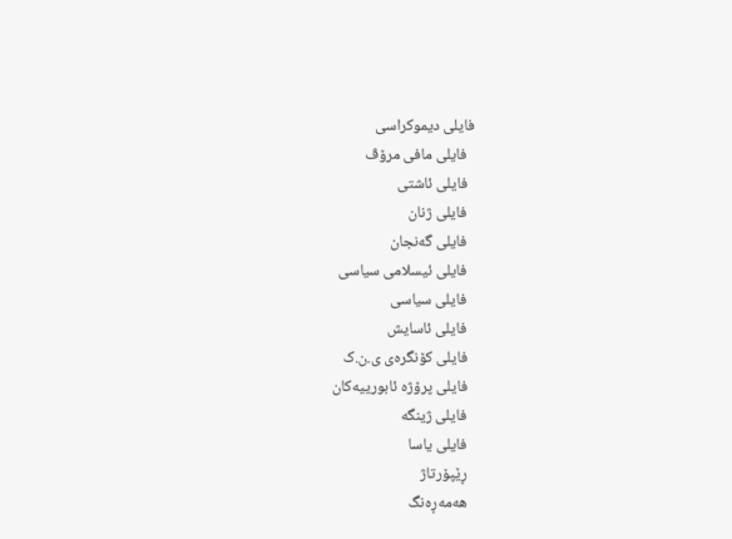فایلی دیموکراسی
  فایلی مافی مرۆڤ
  فایلی ئاشتی
  فایلی ژنان
  فایلی گه‌نجان
  فایلی ئیسلامی سیاسی
  فایلی‌‌ سیاسی
  فایلی ئاسایش
  فایلی کۆنگره‌ی ی.ن.ک
  فایلی پرۆژه‌ ئابورییه‌کان
  فایلی ژینگه‌
  فایلی یاسا
  ڕێپۆرتاژ
  هه‌مه‌ڕه‌نگ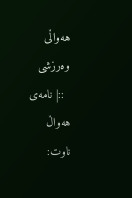هه‌واڵی وه‌رزشی
  ::| نامه‌ی هه‌واڵ
ناوت: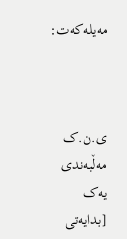مه‌یله‌که‌ت:



ی.ن.ک مه‌ڵبه‌ندی یه‌ک
[بدایه‌تی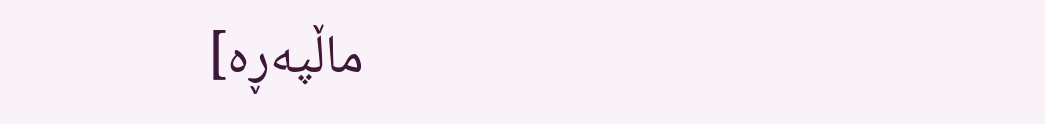ماڵپه‌ڕه‌]